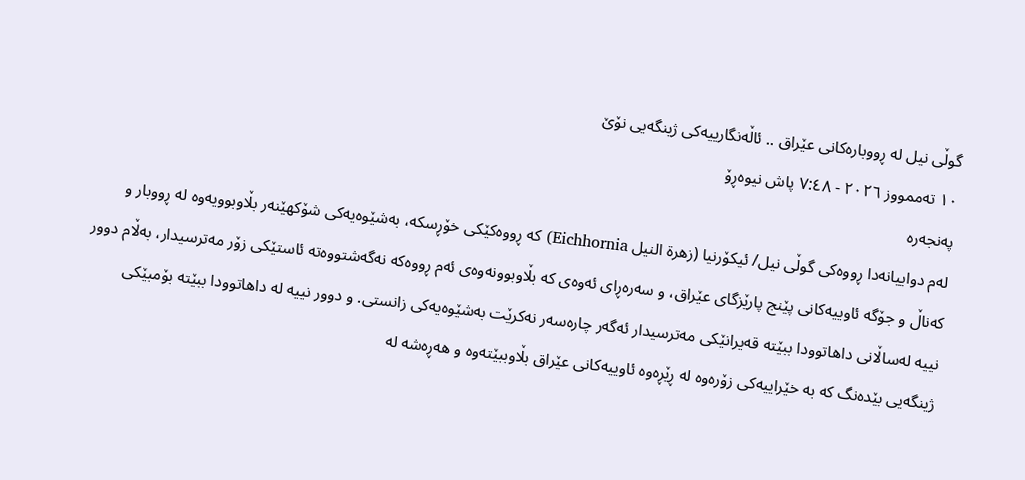گوڵى نیل لە ڕووبارەکانى عێراق .. ئاڵەنگارییەکى ژینگەیی نۆێ
١٠ تەممووز ٢٠٢٦ - ٧:٤٨ پاش نیوەڕۆ
پەنجەرە
لەم دواییانەدا ڕووەکى گوڵى نیل/ ئیکۆرنیا (زهرة النيل Eichhornia) کە ڕووەکێکى خۆڕسکە، بەشێوەیەکى شۆکهێنەر بڵاوبوویەوە لە ڕووبار و کەناڵ و جۆگە ئاوییەکانى پێنج پارێزگای عێراق، و سەرەڕاى ئەوەى کە بڵاوبوونەوەى ئەم ڕووەکە نەگەشتووەتە ئاستێکى زۆر مەترسیدار، بەڵام دوور نییە لەساڵانى داهاتوودا ببێتە قەیرانێکى مەترسیدار ئەگەر چارەسەر نەکرێت بەشێوەیەکى زانستى. و دوور نییە لە داهاتوودا ببێتە بۆمبێکی ژینگەیی بێدەنگ کە بە خێراییەکى زۆرەوە لە ڕێڕەوە ئاوییەکانى عێراق بڵاوببێتەوە و هەڕەشە لە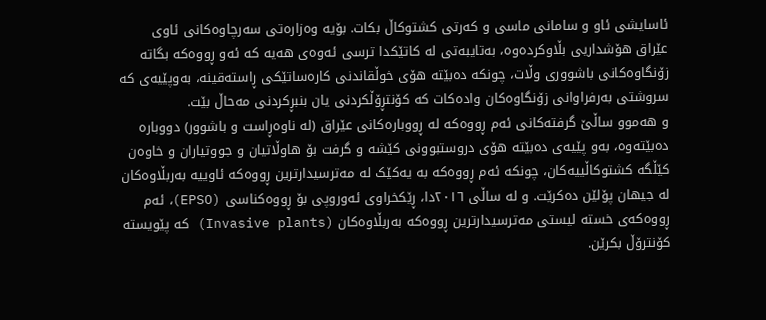ئاسایشی ئاو و سامانى ماسی و کەرتی کشتوکاڵ بکات. بۆیە وەزارەتی سەرچاوەکانى ئاوی عێراق هۆشداریی بڵاوکردەوە، بەتایبەتی لە کاتێکدا ترسی ئەوەی هەیە کە ئەو ڕووەکە بگاتە زۆنگاوەکانى باشووری وڵات، چونکە دەبێتە هۆى خوڵقاندنى کارەساتێکی ڕاستەقینە، بەوپێیەى کە سروشتی بەرفراوانی زۆنگاوەکان وادەکات کە کۆنتڕۆڵکردنى یان بنبڕکردنی مەحاڵ بێت.
و هەموو ساڵێ گرفتەکانى ئەم ڕووەکە لە ڕووبارەکانى عێراق (لە ناوەڕاست و باشوور) دووبارە دەبێتەوە، بەو پێیەی دەبێتە هۆی دروستبوونى کێشە و گرفت بۆ هاوڵاتیان و جووتیاران و خاوەن کێڵگە کشتوکاڵییەکان، چونکە ئەم ڕووەکە بە یەکێک لە مەترسیدارترین ڕووەکە ئاوییە بەربڵاوەکان لە جیهان پۆلێن دەکرێت. و لە ساڵی ٢٠١٦دا، ڕێکخراوى ئەوروپى بۆ ڕووەکناسی (EPSO)، ئەم ڕووەکەى خستە لیستی مەترسیدارترین ڕووەکە بەربڵاوەکان (Invasive plants) کە پێویستە کۆنترۆڵ بکرێن.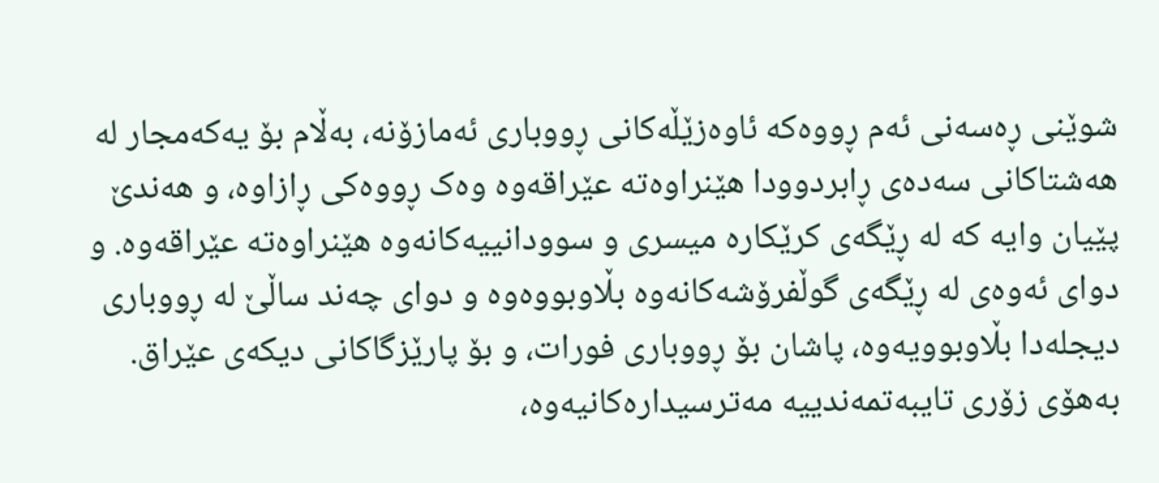شوێنی ڕەسەنى ئەم ڕووەکە ئاوەزێڵەکانى ڕووباری ئەمازۆنە، بەڵام بۆ یەکەمجار لە هەشتاکانی سەدەی ڕابردوودا هێنراوەتە عێراقەوە وەک ڕووەکی ڕازاوە، و هەندێ پێیان وایە کە لە ڕێگەى کرێکارە میسرى و سوودانییەکانەوە هێنراوەتە عێراقەوە. و دوای ئەوەى لە ڕێگەی گوڵفرۆشەکانەوە بڵاوبووەوە و دواى چەند ساڵێ لە ڕووباری دیجلەدا بڵاوبوويەوە، پاشان بۆ ڕووباری فورات، و بۆ پارێزگاکانی دیکەی عێراق. بەهۆی زۆری تایبەتمەندییە مەترسیدارەکانیەوە،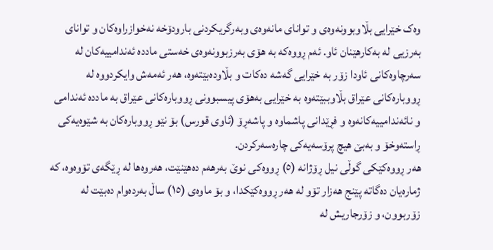وەک خێرایى بڵاوبوونەوەی و توانای مانەوەی وبەرگریکردنى بارودۆخە نەخوازراوەکان و تواناى بەرزیى لە بەکارهێنان ئاو. ئەم ڕووەکە بە هۆى بەرزبوونەوەى خەستى ماددە ئەندامییەکان لە سەرچاوەکانى ئاودا زۆر بە خێرایی گەشە دەکات و بڵاودەبێتەوە، هەر ئەمەش وایکردووە لە ڕووبارەکانى عێراق بڵاوببێتەوە بە خێرایى بەهۆى پیسبوونى ڕووبارەکانى عێراق بە ماددە ئەندامى و نائەندامییەکانەوە و فڕێدانى پاشماوە و پاشەڕۆ (ئاوى قورس) بۆ نێو ڕووبارەکان بە شێوەیەکى ڕاستەوخۆ و بەبێ هیچ پرۆسەیەکى چارەسەرکردن.
هەر ڕووەکێکى گوڵى نیل ڕۆژانە (٥) ڕووەکى نوێ بەرهەم دەهێنێت، هەروەها لە ڕێگەی تۆوەوە، کە ژمارەیان دەگاتە پێنج هەزار تۆو لە هەر ڕووەکێکدا، و بۆ ماوەی (١٥) ساڵ بەردەوام دەبێت لە زۆربوون، و زۆرجاریش لە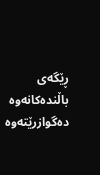ڕێگەى باڵندەکانەوە دەگوازرێتەوە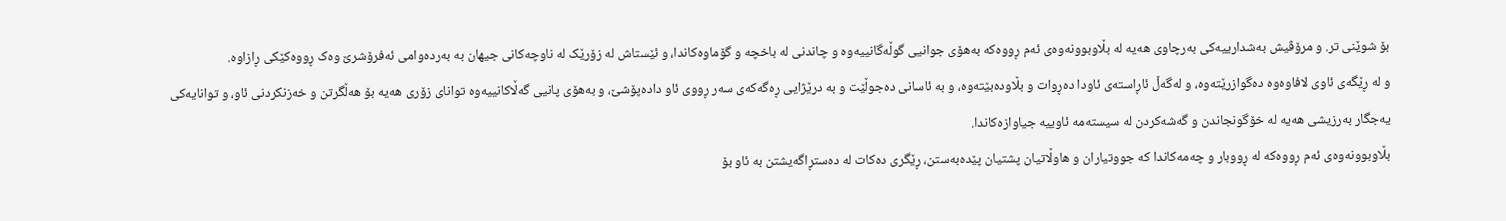بۆ شوێنى تر. و مرۆڤیش بەشدارییەکی بەرچاوی هەیە لە بڵاوبوونەوەی ئەم ڕووەکە بەهۆی جوانیی گوڵەگانییەوە و چاندنی لە باخچە و گۆماوەکاندا، و ئێستاش لە زۆرێک لە ناوچەکانى جیهان بە بەردەوامى ئەفرۆشرێ وەک ڕووەکێکی ڕازاوە.
و لە ڕێگەى ئاوی لافاوەوە دەگوازرێتەوە، و لەگەڵ ئاڕاستەى ئاودا دەڕوات و بڵاودەبێتەوە، و بە ئاسانی دەجوڵێت و بە درێژایى ڕەگەکەى سەر ڕووى ئاو دادەپۆشێ، و بەهۆی پانیى گەڵاکانییەوە تواناى زۆری هەیە بۆ هەڵگرتن و خەزنکردنى ئاو، و توانایەکى یەجگار بەرزیشى هەیە لە خۆگونجاندن و گەشەکردن لە سیستەمە ئاوییە جیاوازەکاندا.
بڵاوبوونەوەی ئەم ڕووەکە لە ڕووبار و چەمەکاندا کە جووتیاران و هاوڵاتیان پشتیان پێدەبەستن، ڕێگری دەکات لە دەستڕاگەیشتن بە ئاو بۆ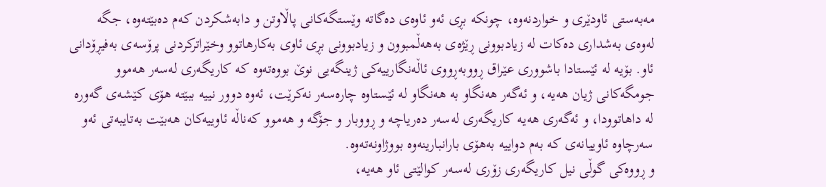مەبەستى ئاودێری و خواردنەوە، چونکە بڕی ئەو ئاوەی دەگاتە وێستگەکانی پاڵاوتن و دابەشکردن کەم دەبێتەوە، جگە لەوەی بەشداری دەکات لە زیادبوونی ڕێژەی بەهەڵمبوون و زیادبوونى بڕی ئاوى بەکارهاتوو وخێراترکردنى پرۆسەى بەفیڕۆدانى ئاو. بۆیە لە ئێستادا باشوورى عێراق ڕووبەڕووی ئاڵەنگارییەکى ژینگەیی نوێ بووەتەوە کە کاریگەری لەسەر هەموو جومگەکانى ژیان هەیە، و ئەگەر هەنگاو بە هەنگاو لە ئێستاوە چارەسەر نەکرێت، ئەوە دوور نییە ببێتە هۆی کێشەی گەورە لە داهاتوودا، و ئەگەری هەیە کاریگەری لەسەر دەریاچە و ڕووبار و جۆگە و هەموو کەناڵە ئاوییەکان هەبێت بەتایبەتى ئەو سەرچاوە ئاوییانەى کە بەم دواییە بەهۆی بارانبارینەوە بووژاونەتەوە.
و ڕووەکى گوڵى نیل کاریگەری زۆری لەسەر کوالێتی ئاو هەیە،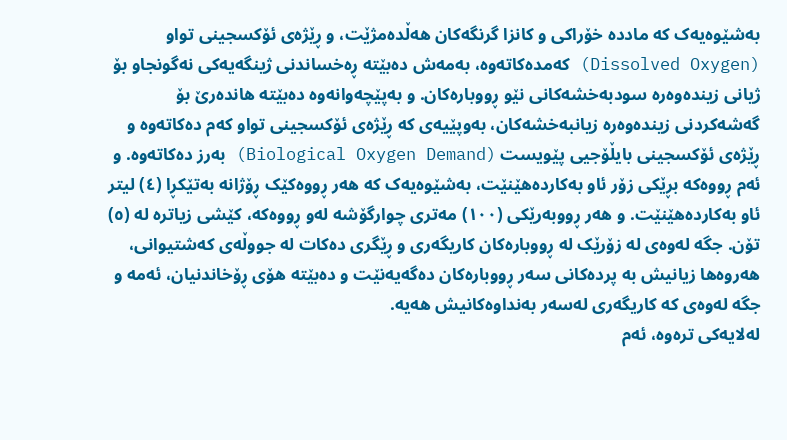بەشێوەیەک کە ماددە خۆراکى و کانزا گرنگەکان هەڵدەمژێت، و ڕێژەی ئۆکسجینی تواو (Dissolved Oxygen) کەمدەکاتەوە، بەمەش دەبێتە ڕەخساندنى ژینگەیەکی نەگونجاو بۆ ژیانی زیندەوەرە سودبەخشەکانى نێو ڕووبارەکان. و بەپێچەوانەوە دەبێتە هاندەرێ بۆ گەشەکردنى زیندەوەرە زیانبەخشەکان، بەوپێیەى کە ڕێژەى ئۆکسجینى تواو کەم دەکاتەوە و ڕێژەى ئۆکسجینى بایڵۆجیى پێویست (Biological Oxygen Demand) بەرز دەکاتەوە. و ئەم ڕووەکە بڕێکی زۆر ئاو بەکاردەهێنێت، بەشێوەیەک کە هەر ڕووەکێک ڕۆژانە بەتێکڕا (٤) لیتر ئاو بەکاردەهێنێت. و هەر ڕووبەرێکى (١٠٠) مەترى چوارگۆشە لەو ڕووەکە، کێشى زیاترە لە (٥) تۆن. جگە لەوەى لە زۆرێک لە ڕووبارەکان کاریگەرى و ڕێگری دەکات لە جووڵەى کەشتیوانی، هەروەها زیانیش بە پردەکانی سەر ڕووبارەکان دەگەیەنێت و دەبێتە هۆی ڕۆخاندنیان، ئەمە و جگە لەوەی کە کاریگەری لەسەر بەنداوەکانیش هەیە.
لەلایەکى ترەوە، ئەم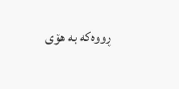ڕووەکە بە هۆى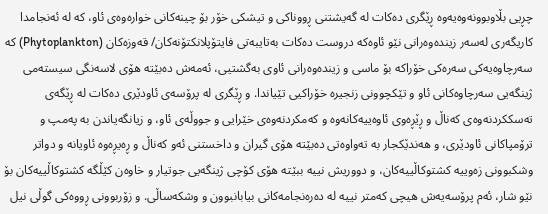چڕیى بڵاوبوونەوەیەوە ڕێگری دەکات لە گەیشتنى ڕووناکى و تیشکی خۆر بۆ چینەکانى خوارەوەى ئاو، کە لە ئەنجامدا کاریگەرى لەسەر زیندەوەرانى نێو ئاوەکە دروست دەکات بەتایبەتی فایتۆپلانکتۆنەکان/ قەوزەکان (Phytoplankton) کە سەرچاوەیەکی سەرەکی خۆراکە بۆ ماسی و زیندەوەرانى ئاوى بەگشتیى، ئەمەش دەبێتە هۆی لاسەنگی سیستەمى ژینگەیى سەرچاوەکانى ئاو و تێکچوونى زنجیرە خۆراکیى تێیاندا. و ڕێگری لە پرۆسەى ئاودێری دەکات لە ڕێگەى تەسککردنەوەی کەناڵ و ڕێڕەوی ئاوەییەکانەوە و کەمکردنەوەى خێرایى و جووڵەى ئاو، و زیانگەیاندن بە پەمپ و ترۆمپاکانى ئاودێری، و هەندێکجار بە تەواوەتی دەبێتە هۆى گیران و داخستنى ئەو کەناڵ و ڕەیڕەوە ئاویانە و دواتر وشکبوونى زەوییە کشتوکاڵییەکان، و دووریش نییە ببێتە هۆى کۆچى ژینگەیى جوتیار و خاوەن کێڵگە کشتوکاڵییەکان بۆ نێو شار، ئەم پرۆسەیەش هیچى کەمتر نییە لە دەرەنجامەکانى بیابانبوون و وشکەساڵى. و زۆربوونى ڕووەکى گوڵى نیل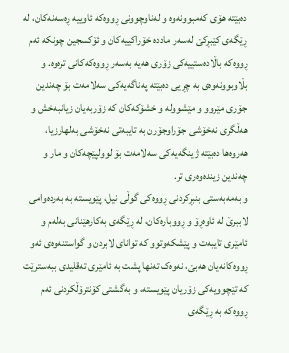دەبێتە هۆى کەمبوونەوە و لەناوچوونى ڕووەکە ئاوییە ڕەسەنەکان، لە ڕێگەی کێبڕکێ لەسەر ماددە خۆراکییەکان و ئۆکسجین چونکە ئەم ڕووەکە باڵادەستییەکى زۆرى هەیە بەسەر ڕووەکەکانى ترەوە. و بڵاوبوونەوەى بە چڕیى دەبێتە پەناگەیەکی سەلامەت بۆ چەندین جۆری مێروو و مێشوولە و خشۆکەکان کە زۆربەیان زیانبەخش و هەڵگری نەخۆشی جۆراوجۆرن بە تایبەتى نەخۆشی بەلهارزیا، هەروەها دەبێتە ژینگەیەکی سەلامەت بۆ لوولپێچەکان و مار و چەندین زیندەوەرى تر.
و بەمەبەستى بنبڕکردنى ڕووەکى گوڵى نیل، پێویستە بە بەردەوامى لاببرێ لە ئاوەڕۆ و ڕووبارەکان، لە ڕێگەى بەکارهێنانی بەلەم و ئامێری تایبەت و پێشکەوتوو کە تواناى لابردن و گواستنەوەی ئەو ڕووەکانەیان هەبێ، نەوەک تەنها پشت بە ئامێری تەقلیدی ببەسترێت کە تێچوویەکى زۆریان پێویستە، و بەگشتى کۆنترۆڵکردنى ئەم ڕووەکە بە ڕێگەى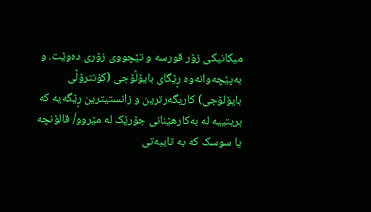میکانیکی زۆر قورسە و تێچووی زۆری دەوێت. و بەپێچەوانەوە ڕێگاى بایۆڵۆجى (کۆنترۆڵی بایۆلۆجی) کاریگەرترین و زانستیترین ڕێگەیە کە بریتییە لە بەکارهێنانی جۆرێک لە مێروو/ قالۆنچە یا سوسک کە بە تایبەتى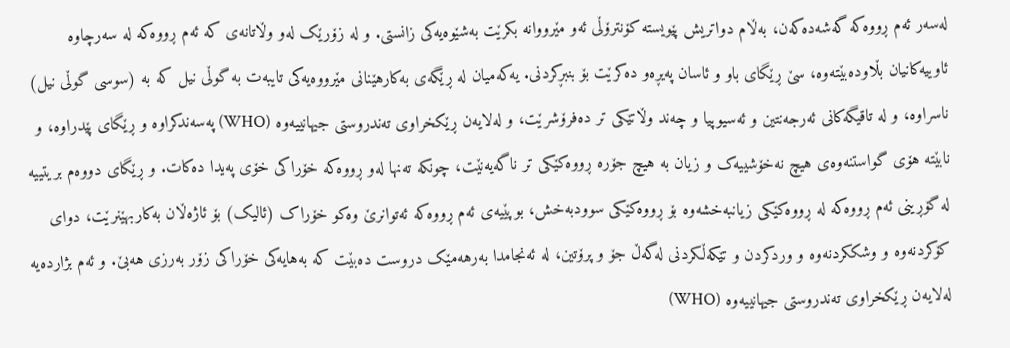لەسەر ئەم ڕووەکە گەشەدەکەن، بەڵام دواتریش پێویستە کۆنترۆڵى ئەو مێرووانە بکرێت بەشێوەیەکى زانستى. و لە زۆرێک لەو وڵاتانەى کە ئەم ڕووەکە لە سەرچاوە ئاوییەکانیان بڵاودەبێتەوە، سێ ڕێگاى باو و ئاسان پەیڕەو دەکرێت بۆ بنبڕکردنى. یەکەمیان لە ڕێگەى بەکارهێنانی مێرووەیەکى تایبەت بە گوڵى نیل کە بە (سوسى گوڵى نیل) ناسراوە، و لە تاقیگەکانی ئەرجەنتین و ئەسیوپیا و چەند وڵاتێکى تر دەفرۆشرێت، و لەلایەن ڕێکخراوی تەندروستی جیهانییەوە (WHO) پەسەندکراوە و ڕێگاى پێدراوە، و نابێتە هۆى گواستنەوەى هیچ نەخۆشییەک و زیان بە هیچ جۆرە ڕووەکێکی تر ناگەیەنێت، چونکە تەنها لەو ڕووەکە خۆراکى خۆى پەیدا دەکات. و ڕێگاى دووەم بریتییە لە گۆڕینی ئەم ڕووەکە لە ڕووەکێکی زیانبەخشەوە بۆ ڕووەکێکی سوودبەخش، بوپێیەى ئەم ڕووەکە ئەتوانرێ وەکو خۆراک (ئالیک) بۆ ئاژەڵان بەکاربهێنرێت، دواى کۆکردنەوە و وشککردنەوە و وردکردن و تێکەڵکردنی لەگەڵ جۆ و پرۆتین، لە ئەنجامدا بەرهەمێک دروست دەبێت کە بەهایەکى خۆراکی زۆر بەرزی هەبێ. و ئەم بژاردەیە لەلایەن ڕێکخراوی تەندروستی جیهانییەوە (WHO)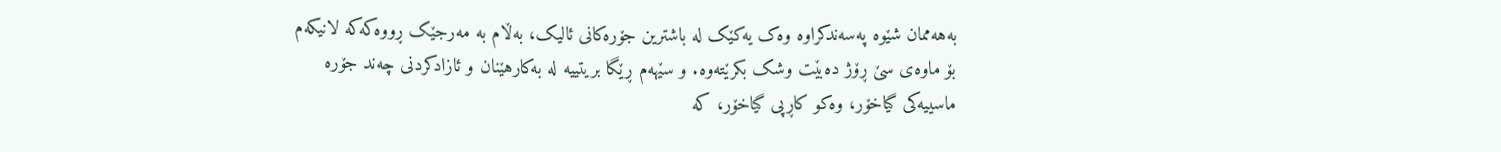بەهەممان شێوە پەسەندکراوە وەک یەکێک لە باشترین جۆرەکانى ئالیک، بەڵام بە مەرجێک ڕووەکەکە لانیکەم بۆ ماوەی سێ ڕۆژ دەبێت وشک بکرێتەوە. و سێهەم ڕێگا بریتییە لە بەکارهێنان و ئازادکردنی چەند جۆرە ماسییەکى گیاخۆر، وەکو کاڕپی گیاخۆر، کە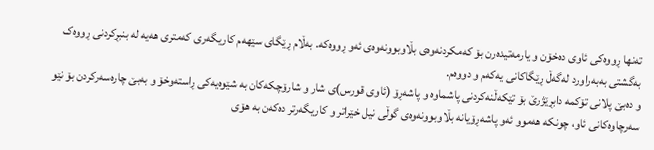تەنها ڕووەکی ئاوی دەخۆن و یارمەتیدەرن بۆ کەمکردنەوەى بڵاوبوونەوەی ئەو ڕووەکە. بەڵام ڕێگاى سێهەم کاریگەرى کەمترى هەیە لە بنبڕکردنى ڕووەک بەگشتى بەبەراورد لەگەڵ ڕێگاکانى یەکەم و دووەم.
و دەبێ پلانى تۆکمە دابڕێژرێ بۆ تێکەڵنەکردنى پاشماوە و پاشەڕۆ (ئاوى قورس)ى شار و شارۆچکەکان بە شێوەیەکى ڕاستەوخۆ و بەبێ چارەسەرکردن بۆ نێو سەرچاوەکانى ئاو، چونکە هەموو ئەو پاشەڕۆیانە بڵاوبوونەوەى گوڵى نیل خێراتر و کاریگەرتر دەکەن بە هۆى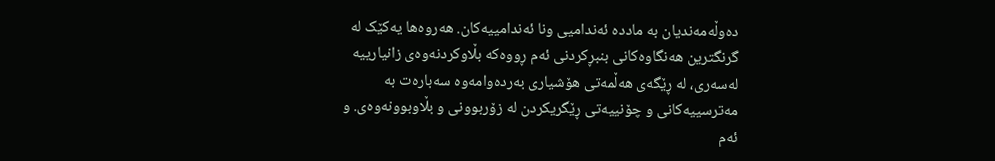دەوڵەمەندیان بە ماددە ئەندامیى ونا ئەندامییەکان. هەروەها یەکێک لە گرنگترین هەنگاوەکانى بنبڕکردنى ئەم ڕووەکە بڵاوکردنەوەى زانیارییە لەسەرى، لە ڕێگەى هەڵمەتی هۆشیاری بەردەوامەوە سەبارەت بە مەترسییەکانی و چۆنییەتى ڕێگریکردن لە زۆربوونى و بڵاوبوونەوەی. و ئەم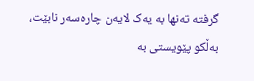گرفتە تەنها بە یەک لایەن چارەسەر نابێت، بەڵکو پێویستى بە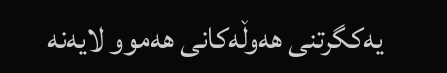یەکگرتنى هەوڵەکانى هەموو لایەنە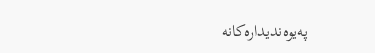پەیوەندیدارەکانە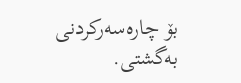بۆ چارەسەرکردنی بەگشتى.